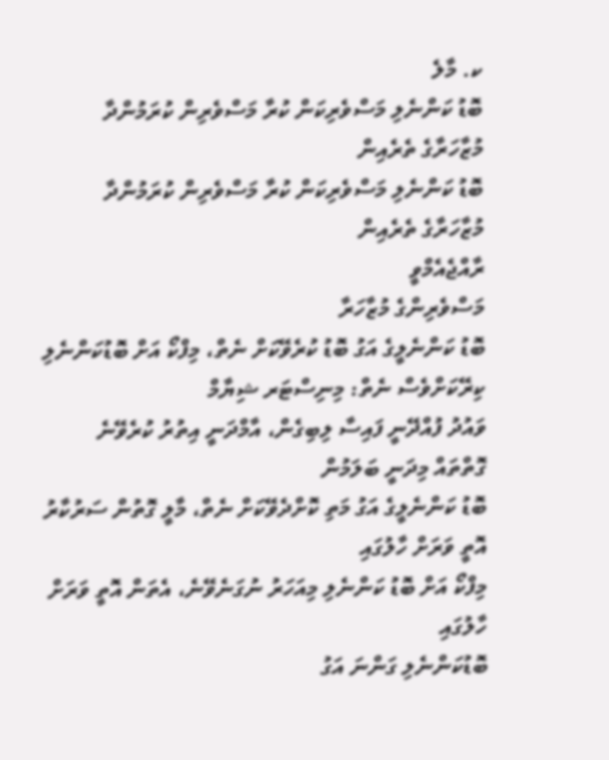ކ. މާލެ
ބޮޑު ކަންނެލި މަސްވެރިކަން ކުރާ މަސްވެރިން ކުރަމުންދާ މުޒާހަރާގެ ތެރެއިން
ބޮޑު ކަންނެލި މަސްވެރިކަން ކުރާ މަސްވެރިން ކުރަމުންދާ މުޒާހަރާގެ ތެރެއިން
ރާއްޖެއެމްވީ
މަސްވެރިންގެ މުޒާހަރާ
ބޮޑު ކަންނެލީގެ އަގު ބޮޑު ކުރެވޭކަށް ނެތް، މިފްކޯ އަށް ބޮޑުކަންނެލި ކިރޭކަށްވެސް ނެތް: މިނިސްޓަރ ޝިޔާމް
ވައުދު ފުއްދޭނީ ފައިސާ ލިބިގެން، އާމްދަނީ އިތުރު ކުރެވޭނެ ގޮތްތައް މިދަނީ ބަލަމުން
ބޮޑު ކަންނެލީގެ އަގު މަތި ކޮށްދެވޭކަށް ނެތް، މާލީ ގޮތުން ސަރުކާރު އޮތީ ވަރަށް ހާލުގައި
މިފްކޯ އަށް ބޮޑު ކަންނެލި މިއަހަރު ނުގަނެވޭނެ، އެތަން އޮތީ ވަރަށް ހާލުގައި
ބޮޑުކަންނެލި ގަންނަ އަގު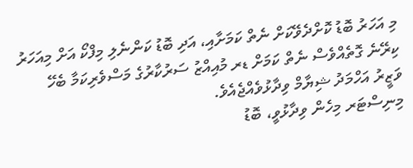މި އަހަރު ބޮޑު ކޮށްދެވޭކަށް ނެތް ކަމަށާއި، އަދި ބޮޑު ކަންނެލި މިފްކޯ އަށް މިއަހަރު ކިރޭނެ ގޮތެއްވެސް ނެތް ކަމަށް ޑރ މުއިއްޒު ސަރުކާރުގެ މަސްވެރިކަމާ ބެހޭ ވަޒީރު އަހްމަދު ޝިޔާމް ވިދާޅުވެއްޖެއެވެ.
މިނިސްޓަރ މިހެން ވިދާޅުވީ، ބޮޑު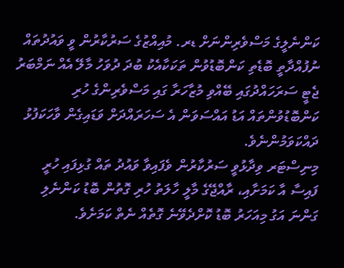ކަންނެލީގެ މަސްވެރިންނަށް ޑރ. މުއިއްޒުގެ ސަރުކާރުން ވީ ވައުދުތައް ނުފުއްދާތީ ބޮޑެތި ކަންބޮޑުވުން ތަކަކާއެކު ބުދަ ދުވަހު މާލޭ އެއް ނަމްބަރު ޖެޓީ ސަރަހައްދުގައި ބޭއްވި މުޒާހަރާ ގައި މަސްވެރިންގެ ހުރި ކަންބޮޑުވުންތައް އަޑު އައްސަވަން އެ ސަހަރައްދަށް ވަޑައިގެން ވާހަކަފުޅު ދައްކަވަމުންނެވެ.
މިނިސްޓަރ ވިދާޅުވީ ސަރުކާރުން ވެފައިވާ ވައުދު ތައް ގުޅިފައި ހުރީ ފައިސާ އާ ކަމަށާއި، ރާއްޖޭގެ މާލީ ހާލަތު ހުރި ގޮތުން ބޮޑު ކަންނެލި ގަންނަ އަގު މިއަހަރު ބޮޑު ކޮށްދެވޭނެ ގޮތެއް ނެތް ކަމަށެވެ.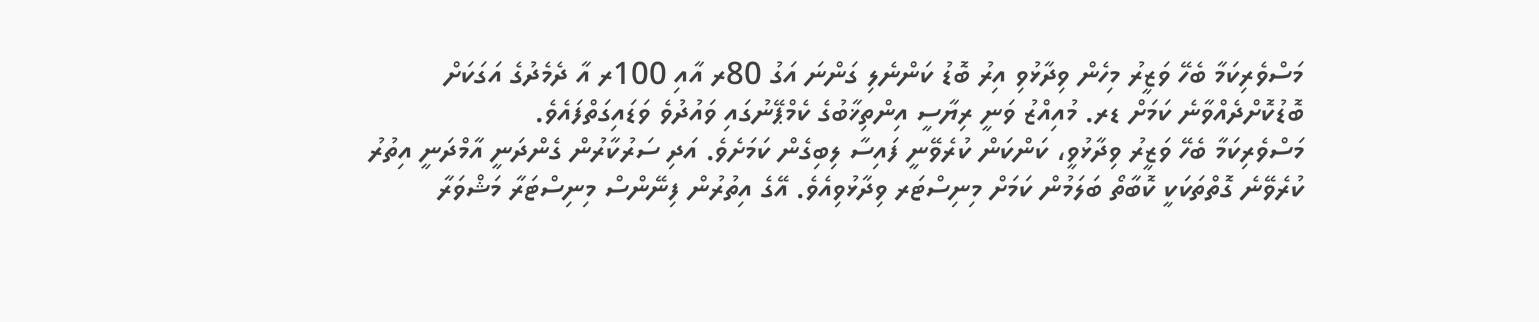މަސްވެރިކަމާ ބެހޭ ވަޒީރު މިހެން ވިދާޅުވި އިރު ބޮޑު ކަންނެލި ގަންނަ އަގު 80ރ އާއި 100ރ އާ ދެމެދުގެ އަގަކަށް ބޮޑުކޮށްދެއްވާނެ ކަމަށް ޑރ. މުއިއްޒު ވަނީ ރިޔާސީ އިންތިޚާބުގެ ކެމްޕޭނުގައި ވައުދުވެ ވަޑައިގަތްފައެވެ.
މަސްވެރިކަމާ ބެހޭ ވަޒީރު ވިދާޅުވީ، ކަންކަން ކުރެވޭނީ ފައިސާ ލިބިގެން ކަމަށެވެ. އަދި ސަރުކާރުން ގެންދަނީ އާމްދަނީ އިތުރު ކުރެވޭނެ ގޮތްތަކަކީ ކޮބާތޯ ބަލަމުން ކަމަށް މިނިސްޓަރ ވިދާޅުވިއެވެ. އޭގެ އިތުރުން ފިނޭންސް މިނިސްޓަރާ މަޝްވަރާ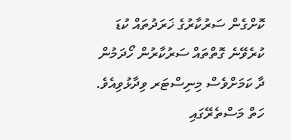ކޮށްގެން ސަރުކާރުގެ ޚަރަދުތައް ކުޑަ ކުރެވޭނެ ގޮތްތައް ސަރުކާރުން ހޯދަމުން ދާ ކަމަށްވެސް މިނިސްޓަރ ވިދާޅުވިއެވެ.
ހަތް މަސްތެރޭގައި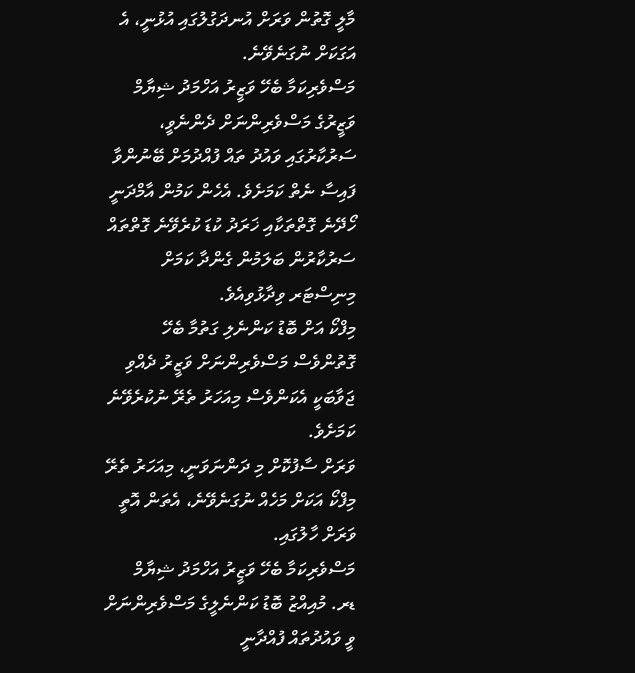މާލީ ގޮތުން ވަރަށް އުނދަގުލުގައި އުޅުނީ، އެ އަގަކަށް ނުގަނެވޭނެ.
މަސްވެރިކަމާ ބެހޭ ވަޒީރު އަހްމަދު ޝިޔާމް
ވަޒީރުގެ މަސްވެރިންނަށް ދެންނެވީ، ސަރުކާރުގައި ވައުދު ތައް ފުއްދުމަށް ބޭނުންވާ ފައިސާ ނެތް ކަމަށެވެ. އެހެން ކަމުން އާމްދަނީ ހޯދޭނެ ގޮތްތަކާއި ޚަރަދު ކުޑަ ކުރެވޭނެ ގޮތްތައް ސަރުކާރުން ބަލަމުން ގެންދާ ކަމަށް މިނިސްޓަރ ވިދާޅުވިއެވެ.
މިފްކޯ އަށް ބޮޑު ކަންނެލި ގަތުމާ ބެހޭ ގޮތުންވެސް މަސްވެރިންނަށް ވަޒީރު ދެއްވި ޖަވާބަކީ އެކަންވެސް މިއަހަރު ތެރޭ ނުކުރެވޭނެ ކަމަށެވެ.
ވަރަށް ސާފުކޮށް މި ދަންނަވަނީ، މިއަހަރު ތެރޭ މިފްކޯ އަކަށް މަހެއް ނުގަނެވޭނެ، އެތަން އޮތީ ވަރަށް ހާލުގައި.
މަސްވެރިކަމާ ބެހޭ ވަޒީރު އަހްމަދު ޝިޔާމް
ޑރ. މުއިއްޒު ބޮޑު ކަންނެލީގެ މަސްވެރިންނަށް ވީ ވައުދުތައް ފުއްދާނީ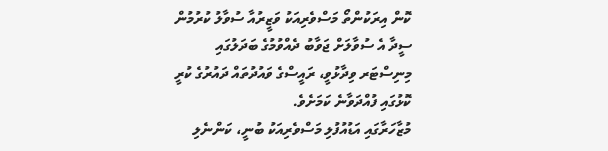ކޮން އިރަކުންތޯ މަސްވެރިއަކު ވަޒީރުއާ ސުވާލު ކުރުމުން ސީދާ އެ ސުވާލަށް ޖަވާބު ދެއްވުމުގެ ބަދަލުގައި މިނިސްޓަރ ވިދާޅުވީ، ރައީސްގެ ވައުދުތައް ދައުރުގެ ކުރީ ކޮޅުގައި ފުއްދަވާނެ ކަމަށެވެ.
މުޒާހަރާގައި އަޑުއުފުލި މަސްވެރިއަކު ބުނީ، ކަންނެލި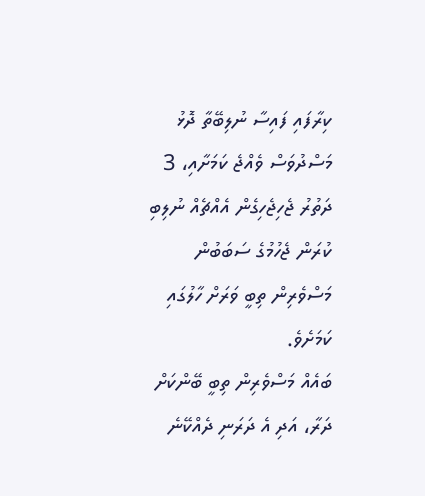ކިރާފައި ފައިސާ ނުލިބޭތާ ދޮޅު މަސްދުވަސް ވެއްޖެ ކަމަށާއި، 3 ދަތުރު ޖެހިޖެހިގެން އެއްޗެއް ނުލިބި ކުރަން ޖެހުމުގެ ސަބަބުން މަސްވެރިން ތިބީ ވަރަށް ހާލުގައި ކަމަށެވެ.
ބައެއް މަސްވެރިން ތިބީ ބޭންކަށް ދަރާ، އަދި އެ ދަރަނި ދެއްކޭނެ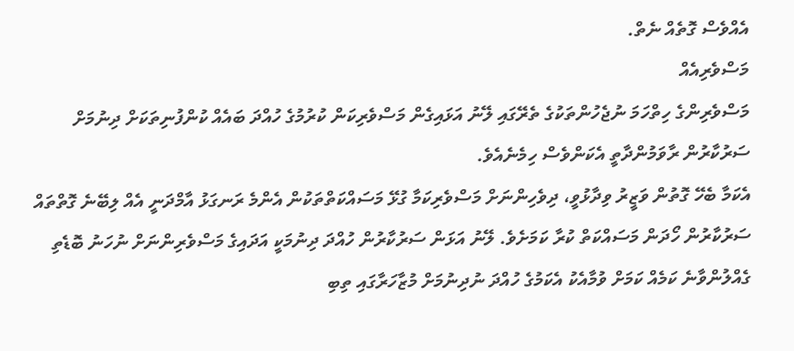އެއްވެސް ގޮތެއް ނެތް.
މަސްވެރިއެއް
މަސްވެރިންގެ ހިތްހަމަ ނުޖެހުންތަކުގެ ތެރޭގައި ލޭނު އަޅައިގެން މަސްވެރިކަން ކުރުމުގެ ހުއްދަ ބައެއް ކުންފުނިތަކަށް ދިނުމަށް ސަރުކާރުން ރާވަމުންދާތީ އެކަންވެސް ހިމެނެއެވެ.
އެކަމާ ބެހޭ ގޮތުން ވަޒީރު ވިދާޅުވީ، ދިވެހިންނަށް މަސްވެރިކަމާ ގުޅޭ މަސައްކަތްތަކުން އެންމެ ރަނގަޅު އާމްދަނީ އެއް ލިބޭނެ ގޮތްތައް ސަރުކާރުން ހޯދަން މަސައްކަތް ކުރާ ކަމަށެވެ. ލޭނު އަޅަން ސަރުކާރުން ހުއްދަ ދިނުމަކީ އަދައިގެ މަސްވެރިންނަށް ނުހަނު ބޮޑެތި ގެއްލުންވާނެ ކަމެއް ކަމަށް ވުމާއެކު އެކަމުގެ ހުއްދަ ނުދިނުމަށް މުޒާހަރާގައި ތިބި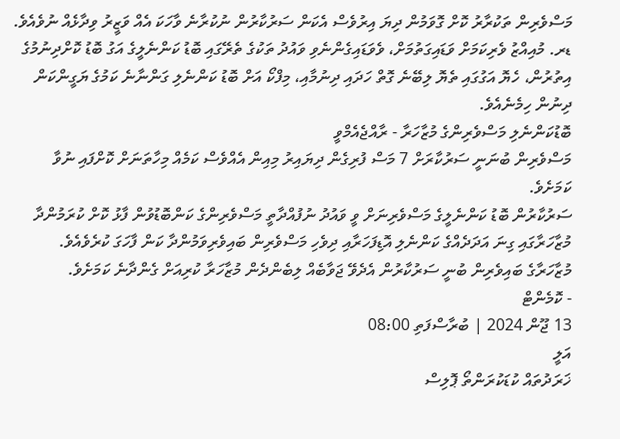މަސްވެރިން ތަކުރާރު ކޮށް ގޮވަމުން ދިޔަ އިރުވެސް އެކަން ސަރުކާރުން ނުކުރާނެ ވާހަކަ އެއް ވަޒީރު ވިދާޅެއް ނުވެއެވެ.
ޑރ. މުއިއްޒު ވެރިކަމަށް ވަޑައިގަތުމަށް، ވެވަޑައިގެންނެވި ވައުދު ތަކުގެ ތެރޭގައި ބޮޑު ކަންނެލީގެ އަގު ބޮޑު ކޮށްދިނުމުގެ އިތުރުން، ހެޔޮ އަގުގައި ތެޔޮ ލިބޭނެ ގޮތް ހަދައި ދިނުމާއި، މިފްކޯ އަށް ބޮޑު ކަންނެލި ގަންނާނެ ކަމުގެ ޔަގީންކަން ދިނުން ހިމެނެއެވެ.
ބޮޑުކަންނެލި މަސްވެރިންގެ މުޒާހަރާ - ރާއްޖެއެމްވީ
މަސްވެރިން ބުނަނީ ސަރުކާރަށް 7 މަސް ފުރިގެން ދިޔައިރު މިއިން އެއްވެސް ކަމެއް މިހާތަނަށް ކޮށްފައި ނުވާ ކަމަށެވެ.
ސަރުކާރުން ބޮޑު ކަންނެލީގެ މަސްވެރިނަށް ވީ ވައުދު ނުފުއްދާތީ މަސްވެރިންގެ ކަންބޮޑުވުން ފާޅު ކޮށް ކުރަމުންދާ މުޒާހަރާގައި ގިނަ އަދަދެއްގެ ކަންނެލި އޮޑިފަހަރާއި ދިވެހި މަސްވެރިން ބައިވެރިވަމުންދާ ކަން ފާހަގަ ކުރެވެއެވެ.
މުޒާހަރާގެ ބައިވެރިން ބުނީ ސަރުކާރުން އެދެވޭ ޖަވާބެއް ލިބެންދެން މުޒާހަރާ ކުރިއަށް ގެންދާނެ ކަމަށެވެ.
- ކޮމެންޓް
13 ޖޫން 2024 | ބުރާސްފަތި 08:00
އަލީ
ޚަރަދުތައް ކުޑަކުރަންތޯ ޕޮލިސް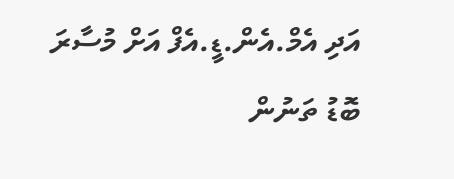އަދި އެމް.އެން.ޑީ.އެފް އަށް މުސާރަ ބޮޑު ތަނުން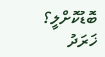ބޮޑުކޮށްލީ؟ ޚަރަދު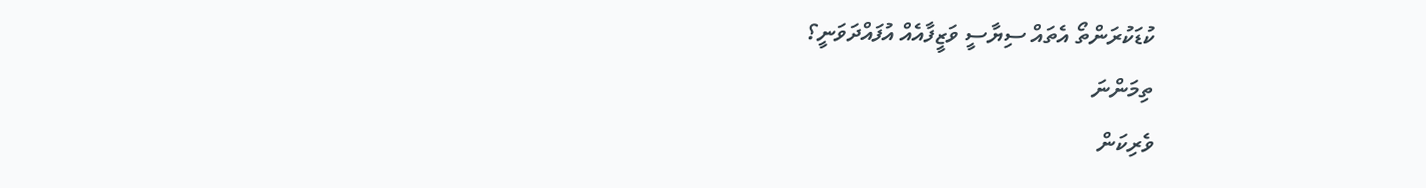ކުޑަކުރަންތޯ އެތައް ސިޔާސީ ވަޒީފާއެއް އުފައްދަވަނީ؟
ތިމަންނަ
ވެރިކަން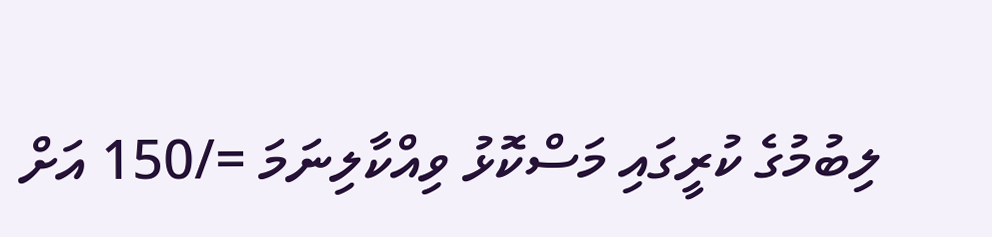ލިބުމުގެ ކުރީގައި މަސްކޮޅު ވިއްކާލިނަމަ =/150 އަށް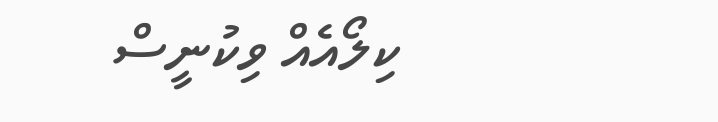ކިލޯއެއް ވިކުނީސް